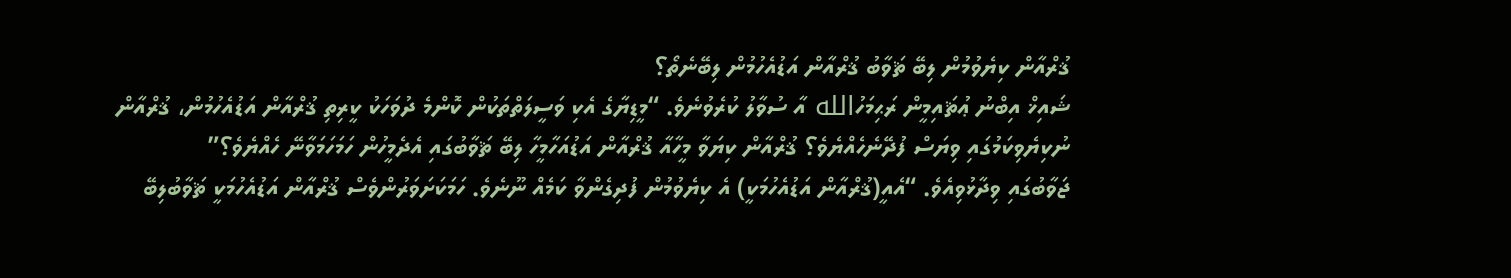ޤުރްއާން ކިޔެވުމުން ލިބޭ ޘަވާބު ޤުރްއާން އަޑުއެހުމުން ލިބޭނެތޯ؟
ޝައިޚް އިބްނު ޢުޘައިމީން ރަޙިމަހުالله އާ ސުވާލު ކުރެވުނެވެ. “މީޑިޔާގެ އެކި ވަސީލަތްތަކުން ކޮންމެ ދުވަހަކު ކީރިތި ޤުރްއާން އަޑުއެހުމުން، ޤުރްއާން ނުކިޔެވިކަމުގައި ވިޔަސް ފުދޭނެހެއްޔެވެ؟ ޤުރްއާން ކިޔަވާ މީހާއާ ޤުރްއާން އަޑުއަހާމީހާ ލިބޭ ޘަވާބުގައި އެދެމީހުން ހަމަހަމަވާނޭ ހެއްޔެވެ؟”
ޖަވާބުގައި ވިދާޅުވިއެވެ. “އެއީ(ޤުރްއާން އަޑުއެހުމަކީ) އެ ކިޔެވުމުން ފުދިގެންވާ ކަމެއް ނޫނެވެ. ހަމަކަށަވަރުންވެސް ޤުރްއާން އަޑުއެހުމަކީ ޘަވާބުލިބޭ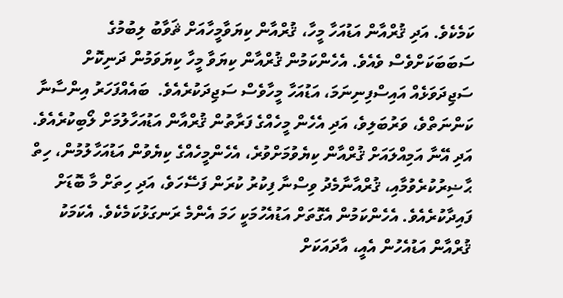ކަމެކެވެ. އަދި ޤުރްއާން އަޑުއަހާ މީހާ، ޤުރްއާން ކިޔަވާމީހާއަށް ޘަވާބު ލިބުމުގެ ސަބަބަކަށްވެސް ވެއެވެ. އެހެންކަމުން ޤުރްއާން ކިޔަވާ މީހާ ކިޔަވަމުން ދަނިކޮށް ސަޖިދަވަޅެއް އައިސްފިނިނަމަ، އަޑުއަހާ މީހާވެސް ސަޖިދަކުރެއެވެ.  ބައެއްފަހަރު އިންސާނާ ކަންނަތްވެ، ވަރުބަލިވެ، އަދި އެހެން މީހެއްގެ ފަރާތުން ޤުރްއާން އަޑުއަހާލުމަށް ލޯބިކުރެއެވެ. އަދި އޭނާ އަމިއްލައަށް ޤުރްއާން ކިޔެވުމަށްވުރެ، އެހެންމީހެއްގެ ކިޔެވުން އަޑުއަހާލުމުން، ހިތް ޙާޟިރުކުރެވުމާއި، ޤުރްއާނާމެދު ވިސްނާ ފިކުރު ކުރަން ފަސޭހަވެ، އަދި ހިތަށް މާ ބޮޑަށް ފައިދާކުރެއެވެ. އެހެންކަމުން އެގޮތަށް އަޑުއެހުމަކީ ހަމަ އެންމެ ރަނގަޅުކަމެކެވެ. އެކަމަކު ޤުރްއާން އަޑުއެހުން އެއީ، އާދައަކަށް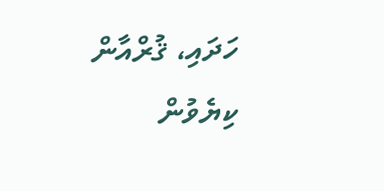ހަދައި، ޤުރްއާން ކިޔެވުން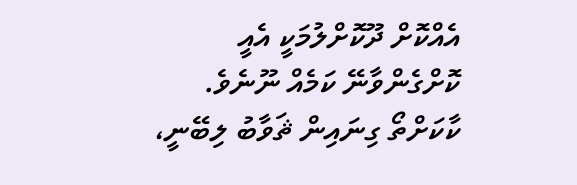އެއްކޮށް ދޫކޮށްލުމަކީ އެއީ ކޮށްގެންވާނޭ ކަމެއް ނޫނެވެ. ކާކަށްތޯ ގިނައިން ޘަވާބު ލިބޭނީ،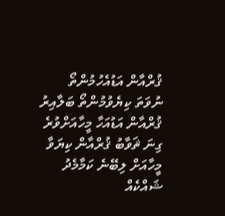ޤުރްއާން އަޑުއެހުމުންތޯ ނުވަތަ ކިޔެވުމުންތޯ ބަލާއިރު ޤުރްއާން އަޑުއަހާ މީހާއަށްވުރެ ގިނަ ޘަވާބު ޤުރްއާން ކިޔަވާ މީހާއަށް ލިބޭނެ ކަމާމެދު ޝައްކެއް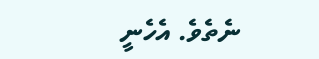ނެތެވެ. އެހެނީ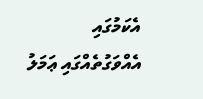އެކަމުގައި އެއްވަގުތެއްގައި ޢަމަލު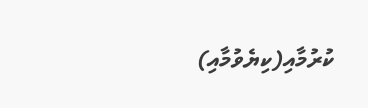ކުރުމާއި(ކިޔެވުމާއި)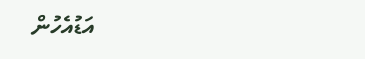އަޑުއެހުން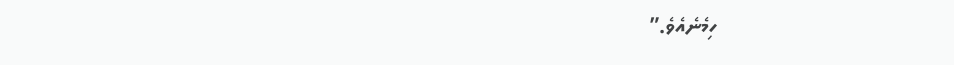ހިމެނެއެވެ.”